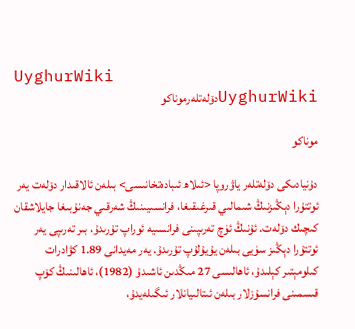UyghurWiki
UyghurWikiدۆلەتلەرموناكو

موناكو

دۇنيادىكى دۆلەتلەر ياۋروپا <ئىلاھ ئىبادەتخانىسى> بىلەن ئالاقىدار دۆلەت يەر ئوتتۇرا دېڭىزنىڭ شىمالىي قىرغىقىغا، فرانسىيىنىڭ شەرقىي جەنۇبىغا جايلاشقان كىچىك دۆلەت. ئۇنىڭ ئۈچ تەرىپىنى فرانسىيە ئوراپ تۇرىدۇ، بىر تەرىپى يەر ئوتتۇرا دېڭىز سۈيى بىلەن يۇيۇلۇپ تۇرىدۇ. يەر مەيدانى 1.89 كۋادرات كىلومېتىر كېلىدۇ، ئاھالىسى 27 مىڭدىن ئاشىدۇ (1982)، ئاھالىنىڭ كۆپ قىسمىنى فرانسۇزلار بىلەن ئىتالىيانلار ئىگىلەيدۇ،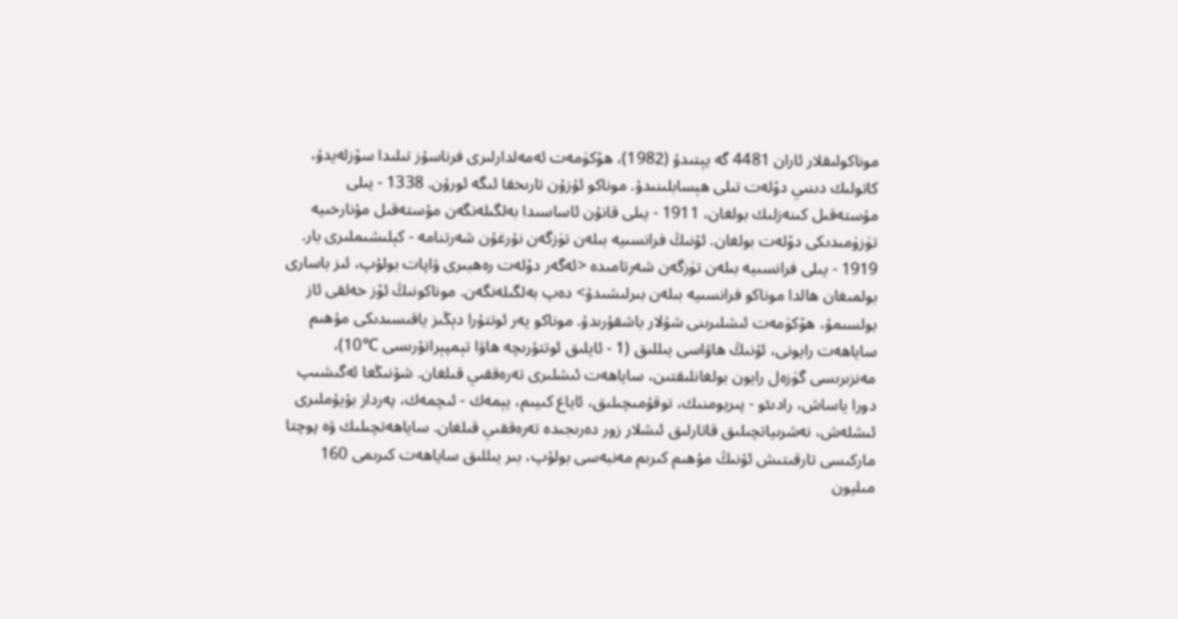موناكولىقلار ئاران 4481 گە يېتىدۇ (1982)، ھۆكۈمەت ئەمەلدارلىرى فرناسۇز تىلىدا سۆزلەيدۇ، كاتولىك دىنىي دۆلەت تىلى ھېسابلىنىدۇ. موناكو ئۇزۇن تارىخقا ئىگە ئورۇن. 1338 - يىلى مۇستەقىل كىنەزلىك بولغان، 1911 - يىلى قانۇن ئاساسىدا بەلگىلەنگەن مۇستەقىل مۇنارخىيە تۈزۈمىدىكى دۆلەت بولغان. ئۇنىڭ فرانسىيە بىلەن تۈزگەن نۇرغۇن شەرتنامە - كېلىشىملىرى بار. 1919 - يىلى فرانسىيە بىلەن تۈزگەن شەرتامىدە <ئەگەر دۆلەت رەھبىرى ۋاپات بولۇپ، ئىز باسارى بولمىغان ھالدا موناكو فرانسىيە بىلەن بىرلىشىدۇ> دەپ بەلگىلەنگەن. موناكونىڭ ئۆز خەلقى ئاز بولسىمۇ، ھۆكۈمەت ئىشلىرىنى شۇلار باشقۇرىدۇ. موناكو يەر ئوتتۇرا دېڭىز ياقىسىدىكى مۇھىم ساياھەت رايونى، ئۇنىڭ ھاۋاسى يىللىق (1 - ئايلىق ئوتتۇرىچە ھاۋا تېمپېراتۇرىسى ℃10)، مەنزىرىسى گۈزەل رايون بولغانلىقتىن، ساياھەت ئىشلىرى تەرەققىي قىلغان. شۇنىڭغا ئەگىشىپ دورا ياساش، رادىئو - پىريومنىك، توقۇمىچىلىق، ئاياغ كىيىم، يېمەك - ئىچمەك، پەرداز بۇيۇملىرى ئىشلەش، نەشرىياتچىلىق قاتارلىق ئىشلار زور دەرىجىدە تەرەققىي قىلغان. ساياھەتچىلىك ۋە پوچتا ماركىسى تارقىتىش ئۇنىڭ مۇھىم كىرىم مەنبەسى بولۇپ، بىر يىللىق ساياھەت كىرىمى 160 مىليون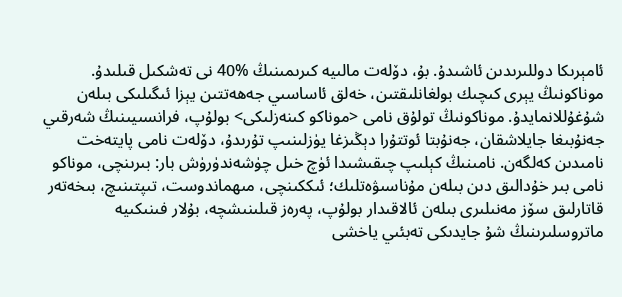ئامېرىكا دوللىرىدىن ئاشىدۇ. بۇ، دۆلەت مالىيە كىرىمىنىڭ %40 نى تەشكىل قىلىدۇ. موناكونىڭ يېرى كىچىك بولغانلىقتىن، خەلق ئاساسىي جەھەتتىن يېزا ئىگىلىكى بىلەن شۇغۇللانمايدۇ. موناكونىڭ تولۇق نامى <موناكو كىنەزلىكى> بولۇپ، فرانسىيىنىڭ شەرقىي جەنۇبىغا جايلاشقان، جەنۇبتا ئوتتۇرا دېڭىزغا يۈزلىنىپ تۇرىدۇ، دۆلەت نامى پايتەخت نامىدىن كەلگەن. نامىنىڭ كېلىپ چىقىشىدا ئۈچ خىل چۈشەندۈرۈش بار: بىرىنچى، موناكو نامى بىر خۇدالىق دىن بىلەن مۇناسىۋەتلىك؛ ئىككىنچى، مىھماندوست، تىپتىنىچ، بىخەتەر قاتارلىق سۆز مەنىلىرى بىلەن ئالاقىدار بولۇپ، پەرەز قىلىنىشچە، بۇلار فىنىكىيە ماتروسلىرىنىڭ شۇ جايدىكى تەبئىي ياخشى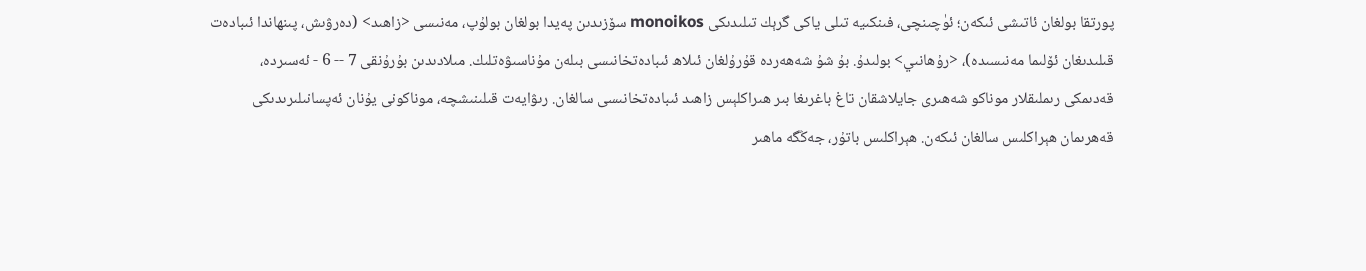پورتقا بولغان ئاتىشى ئىكەن؛ ئۈچىنچى، فىنكىيە تىلى ياكى گرېك تىلىدىكى monoikos سۆزىدىن پەيدا بولغان بولۇپ، مەنىسى <زاھىد> (دەرۋىش، پىنھاندا ئىبادەت قىلىدىغان ئۆلىما مەنىسىدە)، <رۇھانىي> بولىدۇ. بۇ شۇ شەھەردە قۇرۇلغان ئىلاھ ئىبادەتخانىسى بىلەن مۇناسىۋەتلىك. مىلادىدىن بۇرۇنقى 7 -- 6 - ئەسىردە، قەدىمكى رىملىقلار موناكو شەھىرى جايلاشقان تاغ باغرىغا بىر ھىراكلېس زاھىد ئىبادەتخانىسى سالغان. رىۋايەت قىلىنىشچە، موناكونى يۇنان ئەپسانىلىرىدىكى قەھرىمان ھېراكلىس سالغان ئىكەن. ھېراكلىس باتۇر، جەڭگە ماھىر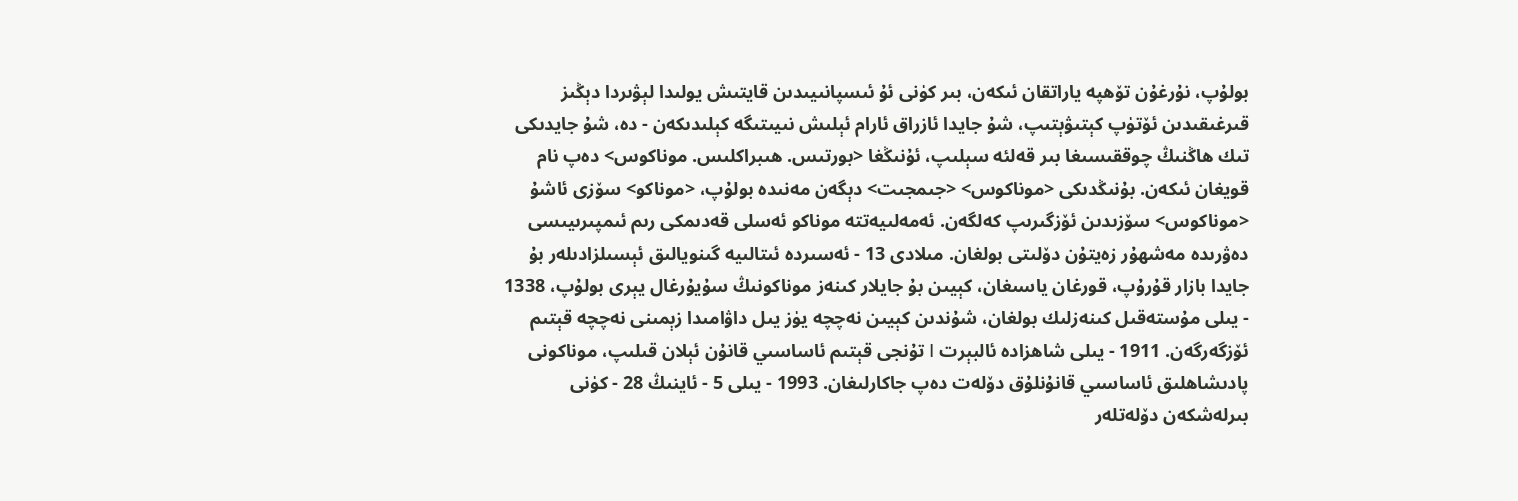بولۇپ، نۇرغۇن تۆھپە ياراتقان ئىكەن، بىر كۈنى ئۇ ئىسپانىيىدىن قايتىش يولىدا لېۋىردا دېڭىز قىرغىقىدىن ئۆتۈپ كېتىۋېتىپ، شۇ جايدا ئازراق ئارام ئېلىش نىيىتىگە كېلىدىكەن - دە، شۇ جايدىكى تىك ھاڭنىڭ چوققىسىغا بىر قەلئە سېلىپ، ئۇنىڭغا <بورتىس. ھىبراكلىس. موناكوس> دەپ نام قويغان ئىكەن. بۇنىڭدىكى <موناكوس> <جىمجىت> دېگەن مەنىدە بولۇپ، <موناكو> سۆزى ئاشۇ <موناكوس> سۆزىدىن ئۆزگىرىپ كەلگەن. ئەمەلىيەتتە موناكو ئەسلى قەدىمكى رىم ئىمپىرىيىسى دەۋرىدە مەشھۇر زەيتۇن دۆلىتى بولغان. مىلادى 13 - ئەسىردە ئىتالىيە گىنويالىق ئېسىلزادىلەر بۇ جايدا بازار قۇرۇپ، قورغان ياسىغان، كېيىن بۇ جايلار كىنەز موناكونىڭ سۇيۇرغال يېرى بولۇپ، 1338 - يىلى مۇستەقىل كىنەزلىك بولغان، شۇندىن كېيىن نەچچە يۈز يىل داۋامىدا زېمىنى نەچچە قېتىم ئۆزگەرگەن. 1911 - يىلى شاھزادە ئالبېرت Ⅰ تۇنجى قېتىم ئاساسىي قانۇن ئېلان قىلىپ، موناكونى پادىشاھلىق ئاساسىي قانۇنلۇق دۆلەت دەپ جاكارلىغان. 1993 - يىلى 5 - ئاينىڭ 28 - كۈنى بىرلەشكەن دۆلەتلەر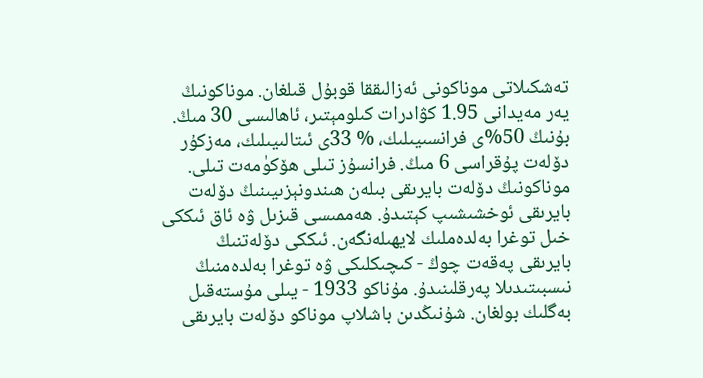تەشكىلاتى موناكونى ئەزالىققا قوبۇل قىلغان. موناكونىڭ يەر مەيدانى 1.95 كۋادرات كىلومېتىر، ئاھالىسى 30 مىڭ. بۇنىڭ 50%ى فرانسىيىلىك، % 33ى ئىتالىيىلىك، مەزكۇر دۆلەت پۇقراسى 6 مىڭ. فرانسۇز تىلى ھۆكۈمەت تىلى. موناكونىڭ دۆلەت بايرىقى بىلەن ھىندونېزىيىنىڭ دۆلەت بايرىقى ئوخشىشىپ كېتىدۇ. ھەممىسى قىزىل ۋە ئاق ئىككى خىل توغرا بەلدەملىك لايھىلەنگەن. ئىككى دۆلەتنىڭ بايرىقى پەقەت چوڭ - كىچىكلىكى ۋە توغرا بەلدەمنىڭ نىسبىتىدىلا پەرقلىنىدۇ. مۇناكو 1933 - يىلى مۇستەقىل بەگلىك بولغان. شۇنىڭدىن باشلاپ موناكو دۆلەت بايرىقى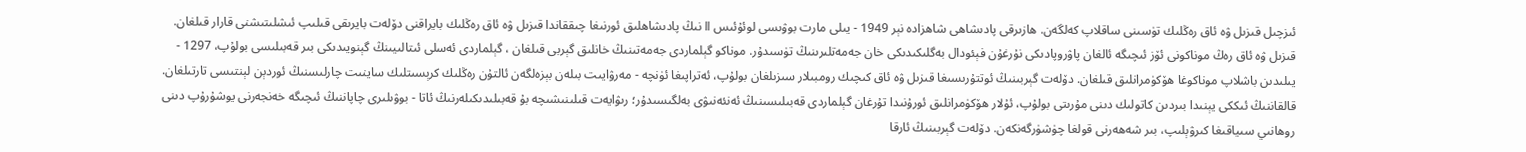ئىزچىل قىزىل ۋە ئاق رەڭلىك تۈسىنى ساقلاپ كەلگەن. ھازىرقى پادىشاھى شاھزادە نېر 1949 - يىلى مارت بوۋىسى لوئۇئىس Ⅱ نىڭ پادىشاھلىق ئورنىغا چىققاندا قىزىل ۋە ئاق رەڭلىك بايراقنى دۆلەت بايرىقى قىلىپ ئىشلىتىشنى قارار قىلغان. قىزىل ۋە ئاق رەڭ موناكونى ئۆز ئىچىگە ئالغان پاۋروپادىكى نۇرغۇن فېئودال بەگلىكىدىكى خان جەمەتلىرىنىڭ تۈسىدۇر. موناكو گېلماردى جەمەتىنىڭ خانلىق گېربى قىلغان ، گېلماردى ئەسلى ئىتالىيىنڭ گېنويىدىكى بىر قەبىلىسى بولۇپ، 1297 - يىلىدىن باشلاپ موناكوغا ھۆكۈمرانلىق قىلغان. دۆلەت گېربىنىڭ ئوتتۇرىسىغا قىزىل ۋە ئاق كىچىك رومبىلار سىزىلغان بولۇپ، ئەتراپىغا ئۈنچە - مەرۋايىت بىلەن بېزەلگەن ئالتۇن رەڭلىك كرېسىتلىك ساينىت چارلىسنىڭ ئوردېن لېنتىسى تارتىلغان. قالقاننىڭ ئىككى يېنىدا بىردىن كاتولىك دىنى مۇرىتى بولۇپ، ئۇلار ھۆكۈمرانلىق ئورۇنىدا تۇرغان گېلماردى قەبىلىسىنىڭ ئەنئەنىۋى بەلگىسىدۇر؛ رىۋايەت قىلىنىشىچە بۇ قەبىلىدىكىلەرنىڭ ئاتا - بوۋىلىرى چاپاننىڭ ئىچىگە خەنجەرنى يوشۇرۇپ دىنى روھانىي سىياقىغا كىرۋېلىپ، بىر شەھەرنى قولغا چۈشۈرگەنكەن. دۆلەت گېربىنىڭ ئارقا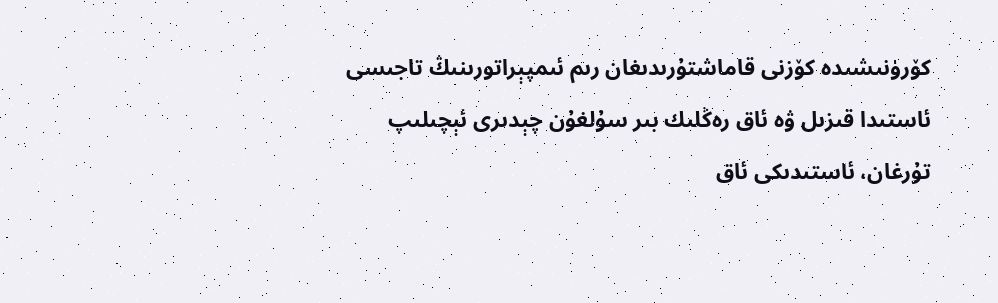كۆرۈنىشىدە كۆزنى قاماشتۇرىدىغان رىم ئىمپېراتورىنىڭ تاجىسى ئاستىدا قىزىل ۋە ئاق رەڭلىك بىر سۇلغۇن چېدىرى ئېچىلىپ تۇرغان، ئاستىدىكى ئاق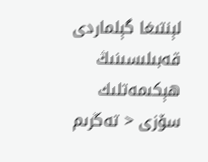لېنتىغا گېلماردى قەبىلىسىنىڭ ھېكىمەتلىك سۆزى < تەڭرىم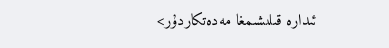ئىدارە قىلىشىمغا مەدەتكاردۇر>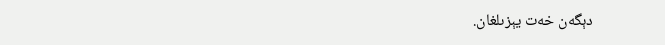دېگەن خەت يېزىلغان.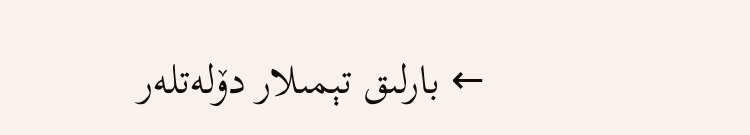← بارلىق تېمىلار دۆلەتلەر